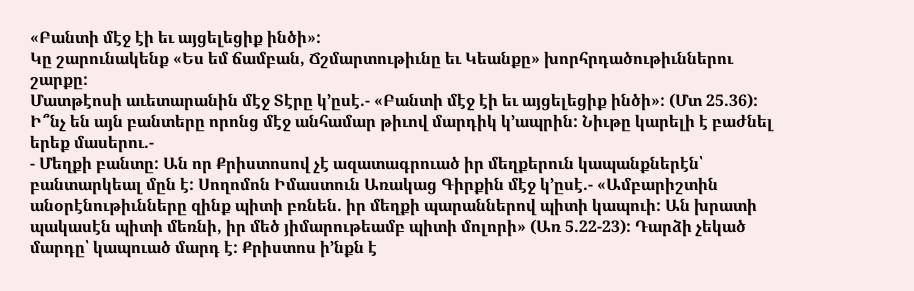«Բանտի մէջ էի եւ այցելեցիք ինծի»:
Կը շարունակենք «Ես եմ ճամբան, Ճշմարտութիւնը եւ Կեանքը» խորհրդածութիւններու շարքը:
Մատթէոսի աւետարանին մէջ Տէրը կ’ըսէ.- «Բանտի մէջ էի եւ այցելեցիք ինծի»: (Մտ 25.36): Ի՞նչ են այն բանտերը որոնց մէջ անհամար թիւով մարդիկ կ’ապրին: Նիւթը կարելի է բաժնել երեք մասերու.-
- Մեղքի բանտը: Ան որ Քրիստոսով չէ ազատագրուած իր մեղքերուն կապանքներէն՝ բանտարկեալ մըն է: Սողոմոն Իմաստուն Առակաց Գիրքին մէջ կ’ըսէ.- «Ամբարիշտին անօրէնութիւնները զինք պիտի բռնեն. իր մեղքի պարաններով պիտի կապուի: Ան խրատի պակասէն պիտի մեռնի, իր մեծ յիմարութեամբ պիտի մոլորի» (Առ 5.22-23): Դարձի չեկած մարդը՝ կապուած մարդ է: Քրիստոս ի’նքն է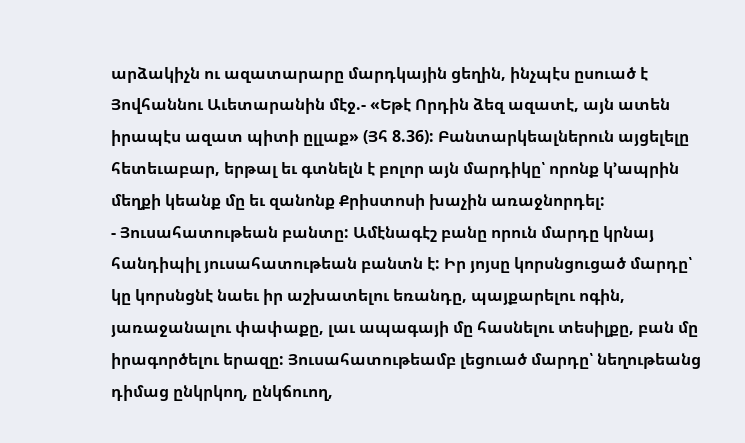արձակիչն ու ազատարարը մարդկային ցեղին, ինչպէս ըսուած է Յովհաննու Աւետարանին մէջ.- «Եթէ Որդին ձեզ ազատէ, այն ատեն իրապէս ազատ պիտի ըլլաք» (Յհ 8.36): Բանտարկեալներուն այցելելը հետեւաբար, երթալ եւ գտնելն է բոլոր այն մարդիկը՝ որոնք կ’ապրին մեղքի կեանք մը եւ զանոնք Քրիստոսի խաչին առաջնորդել:
- Յուսահատութեան բանտը: Ամէնագէշ բանը որուն մարդը կրնայ հանդիպիլ յուսահատութեան բանտն է: Իր յոյսը կորսնցուցած մարդը՝ կը կորսնցնէ նաեւ իր աշխատելու եռանդը, պայքարելու ոգին, յառաջանալու փափաքը, լաւ ապագայի մը հասնելու տեսիլքը, բան մը իրագործելու երազը: Յուսահատութեամբ լեցուած մարդը՝ նեղութեանց դիմաց ընկրկող, ընկճուող,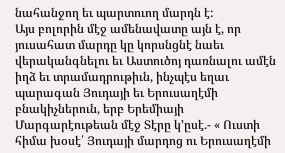նահանջող եւ պարտուող մարդն է:
Այս բոլորին մէջ ամենավատը այն է, որ յուսահատ մարդը կը կորսնցնէ նաեւ վերականգնելու եւ Աստուծոյ դառնալու ամէն իղձ եւ տրամադրութիւն, ինչպէս եղաւ պարագան Յուդայի եւ Երուսաղէմի բնակիչներուն, երբ Երեմիայի Մարգարէութեան մէջ Տէրը կ’ըսէ.- « Ուստի հիմա խօսէ՛ Յուդայի մարդոց ու Երուսաղէմի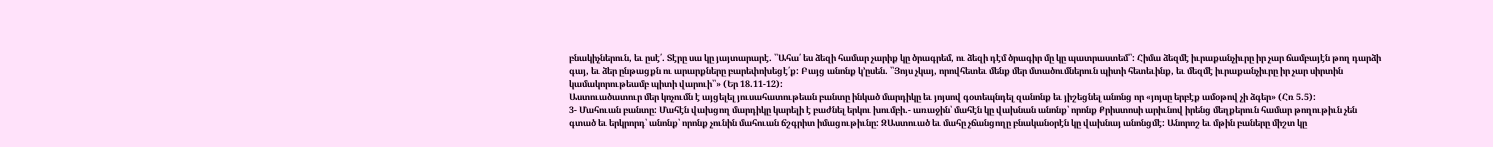բնակիչներուն, եւ ըսէ՛. Տէրը սա կը յայտարարէ. ՝՝Ահա՛ ես ձեզի համար չարիք կը ծրագրեմ, ու ձեզի դէմ ծրագիր մը կը պատրաստեմ՝՝: Հիմա ձեզմէ իւրաքանչիւրը իր չար ճամբայէն թող դարձի գայ, եւ ձեր ընթացքն ու արարքները բարեփոխեցէ՛ք: Բայց անոնք կ’ըսեն. ՝՝Յոյս չկայ, որովհետեւ մենք մեր մտածումներուն պիտի հետեւինք, եւ մեզմէ իւրաքանչիւրը իր չար սիրտին կամակորութեամբ պիտի վարուի՝՝» (Եր 18.11-12):
Աստուածատուր մեր կոչումն է այցելել յուսահատութեան բանտը ինկած մարդիկը եւ յոյսով գօտեպնդել զանոնք եւ յիշեցնել անոնց որ «յոյսը երբէք ամօթով չի ձգեր» (Հռ 5.5):
3- Մահուան բանտը: Մահէն վախցող մարդիկը կարելի է բաժնել երկու խումբի.- առաջին՝ մահէն կը վախնան անոնք՝ որոնք Քրիստոսի արիւնով իրենց մեղքերուն համար թողութիւն չեն գտած եւ երկրորդ՝ անոնք՝ որոնք չունին մահուան ճշգրիտ իմացութիւնը: ԶԱստուած եւ մահը չճանցողը բնականօրէն կը վախնայ անոնցմէ: Անորոշ եւ մթին բաները միշտ կը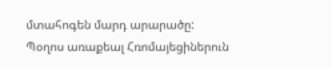մտահոգեն մարդ արարածը:
Պօղոս առաքեալ Հռոմայեցիներուն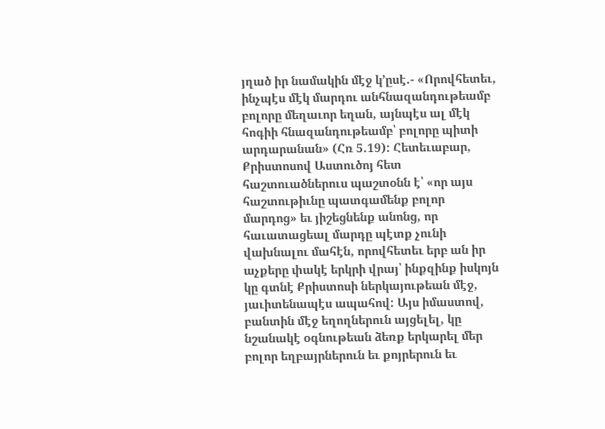յղած իր նամակին մէջ կ’ըսէ.- «Որովհետեւ, ինչպէս մէկ մարդու անհնազանդութեամբ բոլորը մեղաւոր եղան, այնպէս ալ մէկ հոգիի հնազանդութեամբ՝ բոլորը պիտի արդարանան» (Հռ 5.19): Հետեւաբար, Քրիստոսով Աստուծոյ հետ հաշտուածներուս պաշտօնն է՝ «որ այս հաշտութիւնը պատգամենք բոլոր մարդոց» եւ յիշեցնենք անոնց, որ հաւատացեալ մարդը պէտք չունի վախնալու մահէն, որովհետեւ երբ ան իր աչքերը փակէ երկրի վրայ՝ ինքզինք իսկոյն կը գտնէ Քրիստոսի ներկայութեան մէջ, յաւիտենապէս ապահով: Այս իմաստով, բանտին մէջ եղողներուն այցելել, կը նշանակէ օգնութեան ձեռք երկարել մեր բոլոր եղբայրներուն եւ քոյրերուն եւ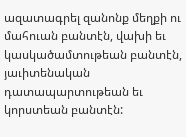ազատագրել զանոնք մեղքի ու մահուան բանտէն, վախի եւ կասկածամտութեան բանտէն, յաւիտենական դատապարտութեան եւ կորստեան բանտէն: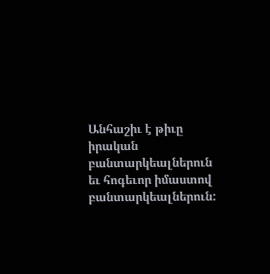Անհաշիւ է թիւը իրական բանտարկեալներուն եւ հոգեւոր իմաստով բանտարկեալներուն: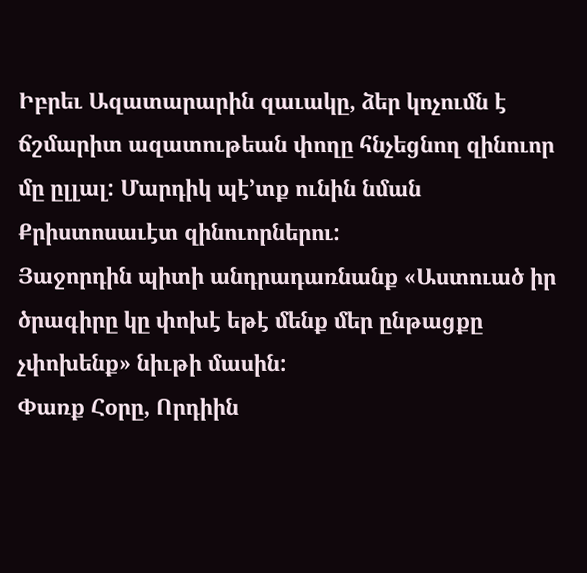Իբրեւ Ազատարարին զաւակը, ձեր կոչումն է ճշմարիտ ազատութեան փողը հնչեցնող զինուոր մը ըլլալ: Մարդիկ պէ’տք ունին նման Քրիստոսաւէտ զինուորներու:
Յաջորդին պիտի անդրադառնանք «Աստուած իր ծրագիրը կը փոխէ եթէ մենք մեր ընթացքը չփոխենք» նիւթի մասին:
Փառք Հօրը, Որդիին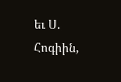եւ Ս. Հոգիին,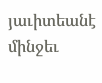յաւիտեանէ մինջեւ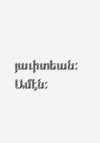յաւիտեան: Ամէն: